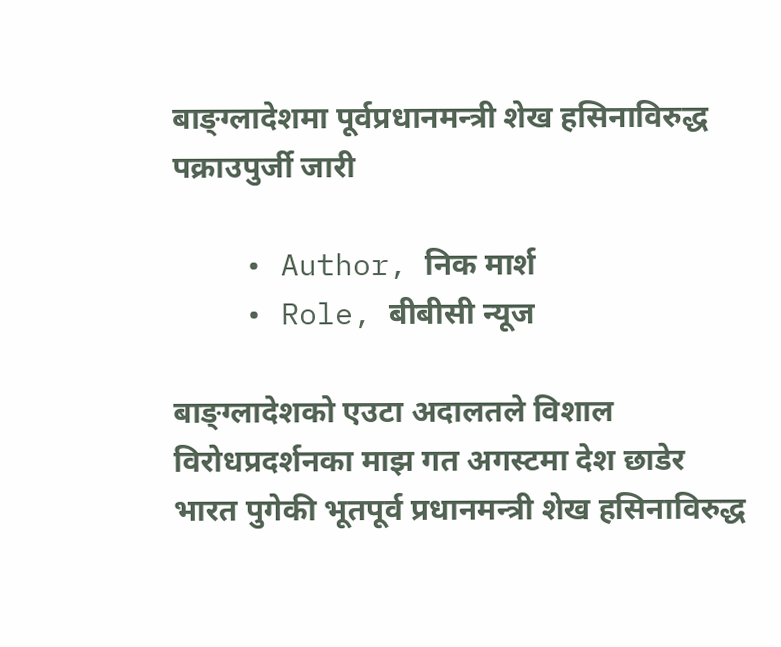बाङ्ग्लादेशमा पूर्वप्रधानमन्त्री शेख हसिनाविरुद्ध पक्राउपुर्जी जारी

    • Author, निक मार्श
    • Role, बीबीसी न्यूज

बाङ्ग्लादेशको एउटा अदालतले विशाल विरोधप्रदर्शनका माझ गत अगस्टमा देश छाडेर भारत पुगेकी भूतपूर्व प्रधानमन्त्री शेख हसिनाविरुद्ध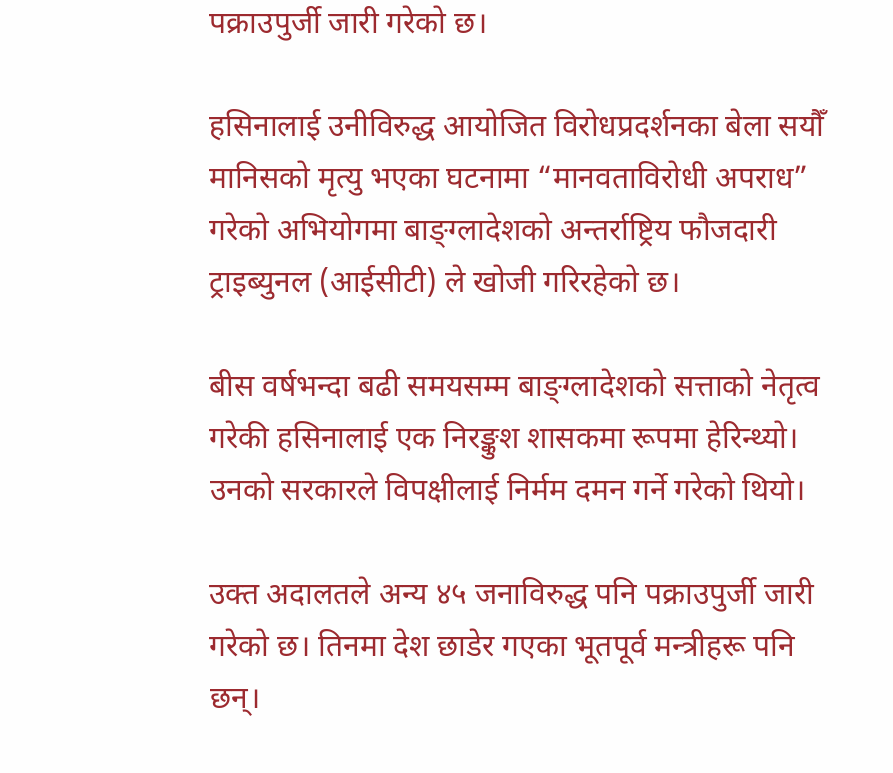पक्राउपुर्जी जारी गरेको छ।

हसिनालाई उनीविरुद्ध आयोजित विरोधप्रदर्शनका बेला सयौँ मानिसको मृत्यु भएका घटनामा “मानवताविरोधी अपराध” गरेको अभियोगमा बाङ्ग्लादेशको अन्तर्राष्ट्रिय फौजदारी ट्राइब्युनल (आईसीटी) ले खोजी गरिरहेको छ।

बीस वर्षभन्दा बढी समयसम्म बाङ्ग्लादेशको सत्ताको नेतृत्व गरेकी हसिनालाई एक निरङ्कुश शासकमा रूपमा हेरिन्थ्यो। उनको सरकारले विपक्षीलाई निर्मम दमन गर्ने गरेको थियो।

उक्त अदालतले अन्य ४५ जनाविरुद्ध पनि पक्राउपुर्जी जारी गरेको छ। तिनमा देश छाडेर गएका भूतपूर्व मन्त्रीहरू पनि छन्।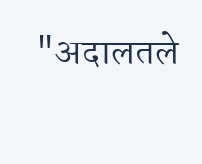"अदालतले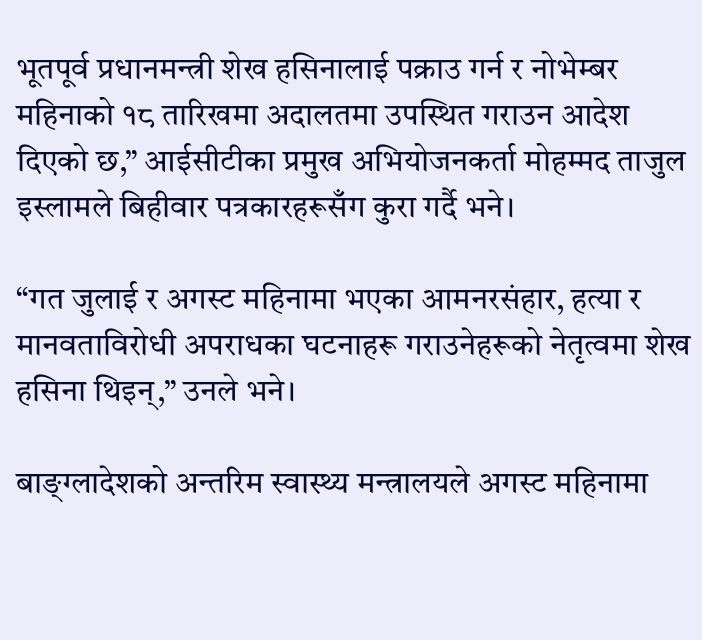भूतपूर्व प्रधानमन्त्री शेख हसिनालाई पक्राउ गर्न र नोभेम्बर महिनाको १८ तारिखमा अदालतमा उपस्थित गराउन आदेश दिएको छ,” आईसीटीका प्रमुख अभियोजनकर्ता मोहम्मद ताजुल इस्लामले बिहीवार पत्रकारहरूसँग कुरा गर्दै भने।

“गत जुलाई र अगस्ट महिनामा भएका आमनरसंहार, हत्या र मानवताविरोधी अपराधका घटनाहरू गराउनेहरूको नेतृत्वमा शेख हसिना थिइन्,” उनले भने।

बाङ्ग्लादेशको अन्तरिम स्वास्थ्य मन्त्रालयले अगस्ट महिनामा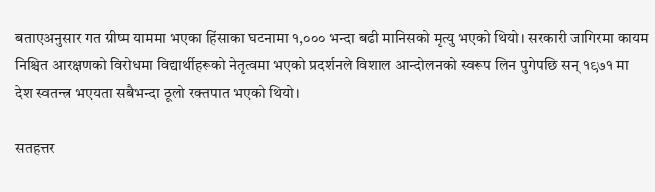बताएअनुसार गत ग्रीष्म याममा भएका हिंसाका घटनामा १,००० भन्दा बढी मानिसको मृत्यु भएको थियो। सरकारी जागिरमा कायम निश्चित आरक्षणको विरोधमा विद्यार्थीहरूको नेतृत्वमा भएको प्रदर्शनले विशाल आन्दोलनको स्वरूप लिन पुगेपछि सन् १९७१ मा देश स्वतन्त्र भएयता सबैभन्दा ठूलो रक्तपात भएको थियो।

सतहत्तर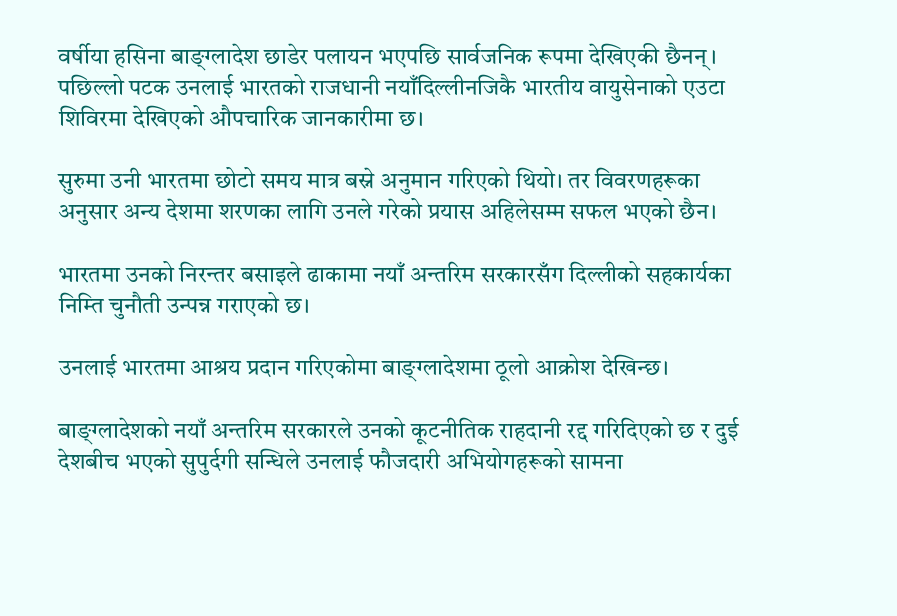वर्षीया हसिना बाङ्ग्लादेश छाडेर पलायन भएपछि सार्वजनिक रूपमा देखिएकी छैनन्। पछिल्लो पटक उनलाई भारतको राजधानी नयाँदिल्लीनजिकै भारतीय वायुसेनाको एउटा शिविरमा देखिएको औपचारिक जानकारीमा छ।

सुरुमा उनी भारतमा छोटो समय मात्र बस्ने अनुमान गरिएको थियो। तर विवरणहरूका अनुसार अन्य देशमा शरणका लागि उनले गरेको प्रयास अहिलेसम्म सफल भएको छैन।

भारतमा उनको निरन्तर बसाइले ढाकामा नयाँ अन्तरिम सरकारसँग दिल्लीको सहकार्यका निम्ति चुनौती उन्पन्न गराएको छ।

उनलाई भारतमा आश्रय प्रदान गरिएकोमा बाङ्ग्लादेशमा ठूलो आक्रोश देखिन्छ।

बाङ्ग्लादेशको नयाँ अन्तरिम सरकारले उनको कूटनीतिक राहदानी रद्द गरिदिएको छ र दुई देशबीच भएको सुपुर्दगी सन्धिले उनलाई फौजदारी अभियोगहरूको सामना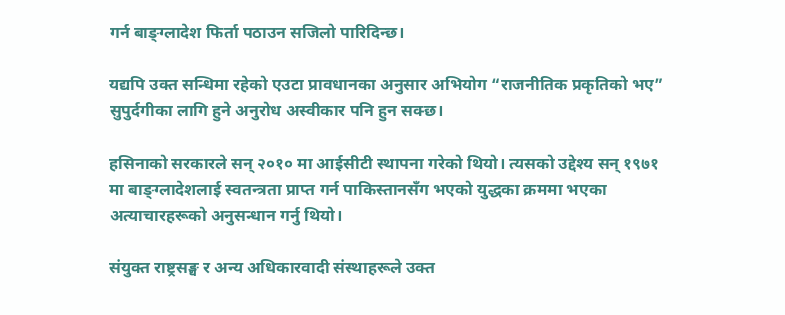गर्न बाङ्ग्लादेश फिर्ता पठाउन सजिलो पारिदिन्छ।

यद्यपि उक्त सन्धिमा रहेको एउटा प्रावधानका अनुसार अभियोग “राजनीतिक प्रकृतिको भए” सुपुर्दगीका लागि हुने अनुरोध अस्वीकार पनि हुन सक्छ।

हसिनाको सरकारले सन् २०१० मा आईसीटी स्थापना गरेको थियो। त्यसको उद्देश्य सन् १९७१ मा बाङ्ग्लादेशलाई स्वतन्त्रता प्राप्त गर्न पाकिस्तानसँग भएको युद्धका क्रममा भएका अत्याचारहरूको अनुसन्धान गर्नु थियो।

संयुक्त राष्ट्रसङ्घ र अन्य अधिकारवादी संस्थाहरूले उक्त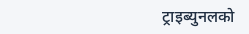ट्राइब्युनलको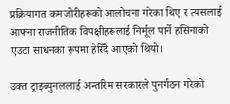प्रक्रियागत कमजोरीहरूको आलोचना गरेका थिए र त्यसलाई आफ्ना राजनीतिक विपक्षीहरूलाई निर्मूल पार्ने हसिनाको एउटा साधनका रूपमा हेरिँदै आएको थियो।

उक्त ट्राइब्युनललाई अन्तरिम सरकारले पुनर्गठन गरेको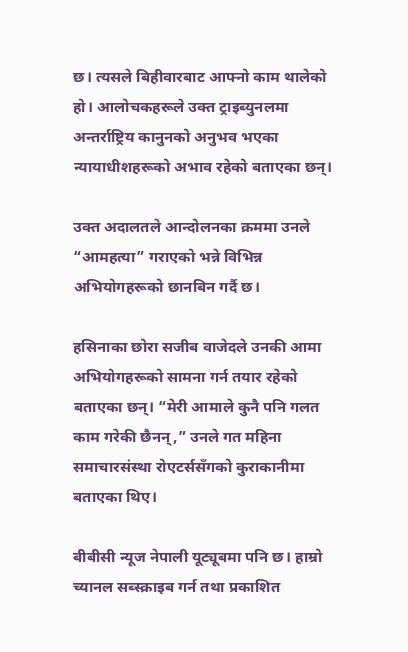छ। त्यसले बिहीवारबाट आफ्नो काम थालेको हो। आलोचकहरूले उक्त ट्राइब्युनलमा अन्तर्राष्ट्रिय कानुनको अनुभव भएका न्यायाधीशहरूको अभाव रहेको बताएका छन्।

उक्त अदालतले आन्दोलनका क्रममा उनले “आमहत्या” गराएको भन्ने विभिन्न अभियोगहरूको छानबिन गर्दै छ।

हसिनाका छोरा सजीब वाजेदले उनकी आमा अभियोगहरूको सामना गर्न तयार रहेको बताएका छन्। “मेरी आमाले कुनै पनि गलत काम गरेकी छैनन्,” उनले गत महिना समाचारसंस्था रोएटर्ससँगको कुराकानीमा बताएका थिए।

बीबीसी न्यूज नेपाली यूट्यूबमा पनि छ। हाम्रो च्यानल सब्स्क्राइब गर्न तथा प्रकाशित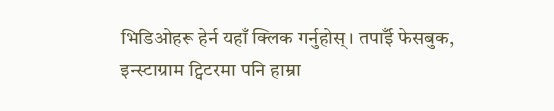भिडिओहरू हेर्न यहाँ क्लिक गर्नुहोस्। तपाईँ फेसबुक, इन्स्टाग्राम ट्विटरमा पनि हाम्रा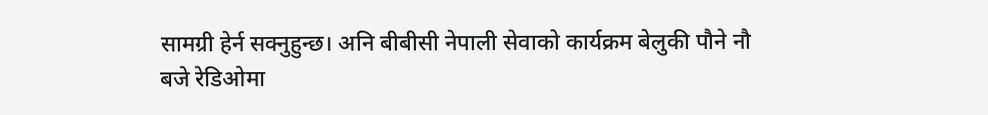सामग्री हेर्न सक्नुहुन्छ। अनि बीबीसी नेपाली सेवाको कार्यक्रम बेलुकी पौने नौ बजे रेडिओमा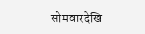सोमवारदेखि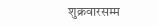शुक्रवारसम्म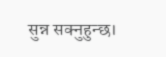सुन्न सक्नुहुन्छ।